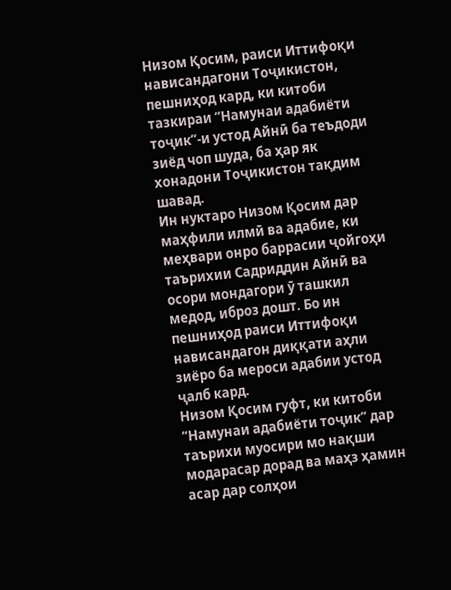Низом Қосим, раиси Иттифоқи нависандагони Тоҷикистон, пешниҳод кард, ки китоби тазкираи “Намунаи адабиёти тоҷик”-и устод Айнӣ ба теъдоди зиёд чоп шуда, ба ҳар як хонадони Тоҷикистон тақдим шавад.
Ин нуктаро Низом Қосим дар маҳфили илмӣ ва адабие, ки меҳвари онро баррасии ҷойгоҳи таърихии Садриддин Айнӣ ва осори мондагори ӯ ташкил медод, иброз дошт. Бо ин пешниҳод раиси Иттифоқи нависандагон диққати аҳли зиёро ба мероси адабии устод ҷалб кард.
Низом Қосим гуфт, ки китоби “Намунаи адабиёти тоҷик” дар таърихи муосири мо нақши модарасар дорад ва маҳз ҳамин асар дар солҳои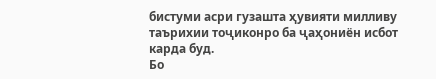бистуми асри гузашта ҳувияти милливу таърихии тоҷиконро ба ҷаҳониён исбот карда буд.
Бо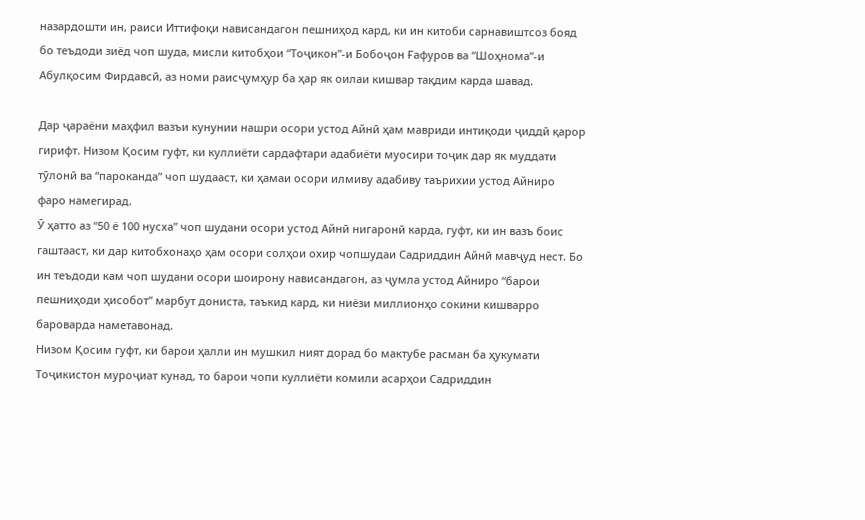назардошти ин, раиси Иттифоқи нависандагон пешниҳод кард, ки ин китоби сарнавиштсоз бояд бо теъдоди зиёд чоп шуда, мисли китобҳои “Тоҷикон”-и Бобоҷон Ғафуров ва “Шоҳнома”-и Абулқосим Фирдавсӣ, аз номи раисҷумҳур ба ҳар як оилаи кишвар тақдим карда шавад.

Дар ҷараёни маҳфил вазъи кунунии нашри осори устод Айнӣ ҳам мавриди интиқоди ҷиддӣ қарор гирифт. Низом Қосим гуфт, ки куллиёти сардафтари адабиёти муосири тоҷик дар як муддати тӯлонӣ ва “пароканда” чоп шудааст, ки ҳамаи осори илмиву адабиву таърихии устод Айниро фаро намегирад.
Ӯ ҳатто аз “50 ё 100 нусха” чоп шудани осори устод Айнӣ нигаронӣ карда, гуфт, ки ин вазъ боис гаштааст, ки дар китобхонаҳо ҳам осори солҳои охир чопшудаи Садриддин Айнӣ мавҷуд нест. Бо ин теъдоди кам чоп шудани осори шоирону нависандагон, аз ҷумла устод Айниро “барои пешниҳоди ҳисобот” марбут дониста, таъкид кард, ки ниёзи миллионҳо сокини кишварро бароварда наметавонад.
Низом Қосим гуфт, ки барои ҳалли ин мушкил ният дорад бо мактубе расман ба ҳукумати Тоҷикистон муроҷиат кунад, то барои чопи куллиёти комили асарҳои Садриддин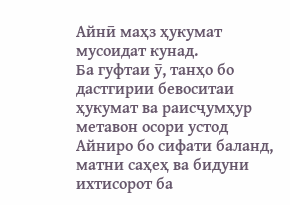Айнӣ маҳз ҳукумат мусоидат кунад.
Ба гуфтаи ӯ, танҳо бо дастгирии бевоситаи ҳукумат ва раисҷумҳур метавон осори устод Айниро бо сифати баланд, матни саҳеҳ ва бидуни ихтисорот ба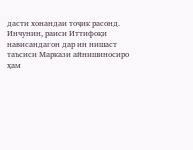дасти хонандаи тоҷик расонд.
Инчунин, раиси Иттифоқи нависандагон дар ин нишаст таъсиси Маркази айнишиносиро ҳам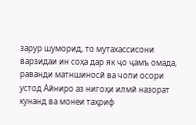зарур шуморид, то мутахассисони варзидаи ин соҳа дар як ҷо ҷамъ омада, раванди матншиносӣ ва чопи осори устод Айниро аз нигоҳи илмӣ назорат кунанд ва монеи таҳриф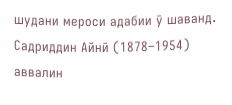шудани мероси адабии ӯ шаванд.
Садриддин Айнӣ (1878–1954) аввалин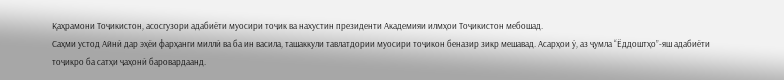Қаҳрамони Тоҷикистон, асосгузори адабиёти муосири тоҷик ва нахустин президенти Академияи илмҳои Тоҷикистон мебошад.
Саҳми устод Айнӣ дар эҳёи фарҳанги миллӣ ва ба ин васила, ташаккули тавлатдории муосири тоҷикон беназир зикр мешавад. Асарҳои ӯ, аз ҷумла “Ёддоштҳо”-яш адабиёти тоҷикро ба сатҳи ҷаҳонӣ баровардаанд.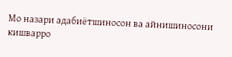Мо назари адабиётшиносон ва айнишиносони кишварро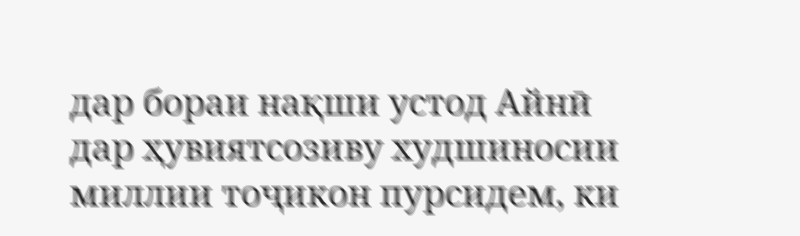дар бораи нақши устод Айнӣ дар ҳувиятсозиву худшиносии миллии тоҷикон пурсидем, ки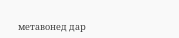метавонед дар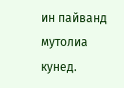ин пайванд мутолиа кунед.